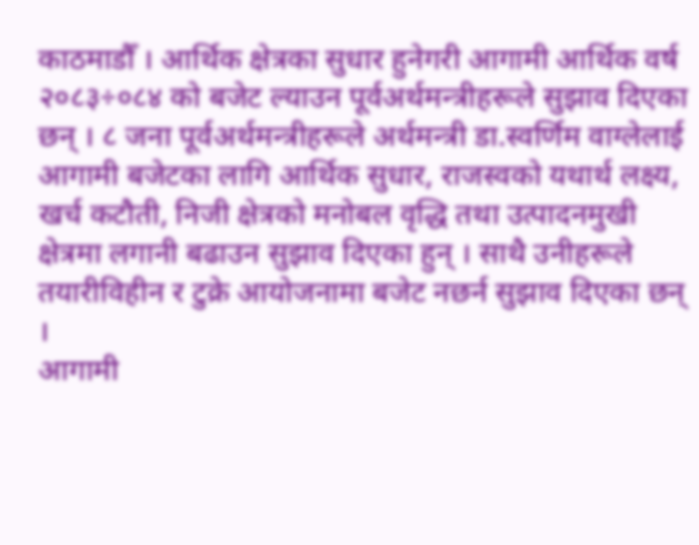काठमाडौँ । आर्थिक क्षेत्रका सुधार हुनेगरी आगामी आर्थिक वर्ष २०८३÷०८४ को बजेट ल्याउन पूर्वअर्थमन्त्रीहरूले सुझाव दिएका छन् । ८ जना पूर्वअर्थमन्त्रीहरूले अर्थमन्त्री डा.स्वर्णिम वाग्लेलाई आगामी बजेटका लागि आर्थिक सुधार, राजस्वको यथार्थ लक्ष्य, खर्च कटौती, निजी क्षेत्रको मनोबल वृद्धि तथा उत्पादनमुखी क्षेत्रमा लगानी बढाउन सुझाव दिएका हुन् । साथै उनीहरूले तयारीविहीन र टुक्रे आयोजनामा बजेट नछर्न सुझाव दिएका छन् ।
आगामी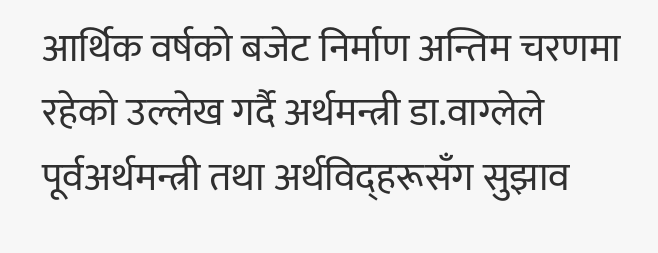आर्थिक वर्षको बजेट निर्माण अन्तिम चरणमा रहेको उल्लेख गर्दै अर्थमन्त्री डा.वाग्लेले पूर्वअर्थमन्त्री तथा अर्थविद्हरूसँग सुझाव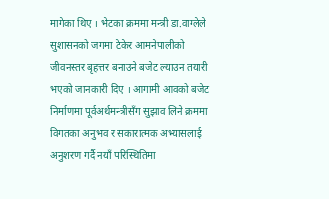मागेका थिए । भेटका क्रममा मन्त्री डा.वाग्लेले सुशासनको जगमा टेकेर आमनेपालीको जीवनस्तर बृहत्तर बनाउने बजेट ल्याउन तयारी भएको जानकारी दिए । आगामी आवको बजेट निर्माणमा पूर्वअर्थमन्त्रीसँग सुझाव लिने क्रममा विगतका अनुभव र सकारात्मक अभ्यासलाई अनुशरण गर्दै नयाँ परिस्थितिमा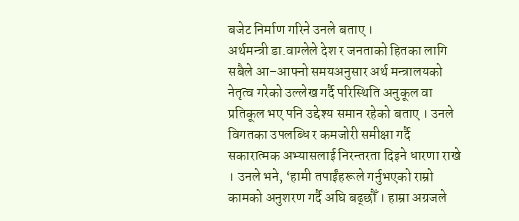बजेट निर्माण गरिने उनले बताए ।
अर्थमन्त्री डा.वाग्लेले देश र जनताको हितका लागि सबैले आ–आफ्नो समयअनुसार अर्थ मन्त्रालयको नेतृत्व गरेको उल्लेख गर्दै परिस्थिति अनुकूल वा प्रतिकूल भए पनि उद्देश्य समान रहेको बताए । उनले विगतका उपलब्धि र कमजोरी समीक्षा गर्दै सकारात्मक अभ्यासलाई निरन्तरता दिइने धारणा राखे । उनले भने, ‘हामी तपाईंहरूले गर्नुभएको राम्रो कामको अनुशरण गर्दै अघि बढ्छौँ । हाम्रा अग्रजले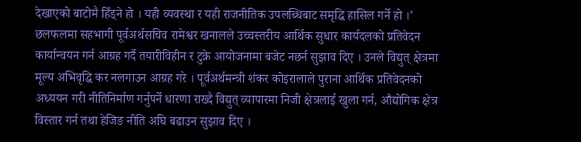देखाएको बाटोमै हिँड्ने हो । यही व्यवस्था र यही राजनीतिक उपलब्धिबाट समृद्धि हासिल गर्ने हो ।’
छलफलमा सहभागी पूर्वअर्थसचिव रामेश्वर खनालले उच्चस्तरीय आर्थिक सुधार कार्यदलको प्रतिवेदन कार्यान्वयन गर्न आग्रह गर्दै तयारीविहीन र टुक्रे आयोजनामा बजेट नछर्न सुझाव दिए । उनले विद्युत् क्षेत्रमा मूल्य अभिवृद्धि कर नलगाउन आग्रह गरे । पूर्वअर्थमन्त्री शंकर कोइरालाले पुराना आर्थिक प्रतिवेदनको अध्ययन गरी नीतिनिर्माण गर्नुपर्ने धारणा राख्दै विद्युत् व्यापारमा निजी क्षेत्रलाई खुला गर्न, औद्योगिक क्षेत्र विस्तार गर्न तथा हेजिङ नीति अघि बढाउन सुझाव दिए ।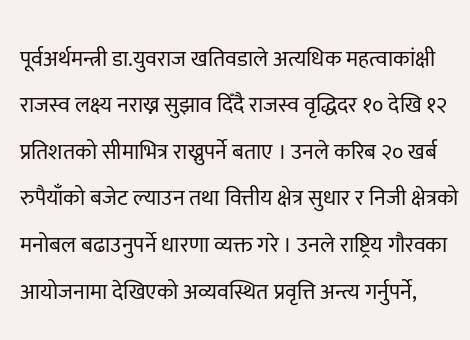पूर्वअर्थमन्त्री डा.युवराज खतिवडाले अत्यधिक महत्वाकांक्षी राजस्व लक्ष्य नराख्न सुझाव दिँदै राजस्व वृद्धिदर १० देखि १२ प्रतिशतको सीमाभित्र राख्नुपर्ने बताए । उनले करिब २० खर्ब रुपैयाँको बजेट ल्याउन तथा वित्तीय क्षेत्र सुधार र निजी क्षेत्रको मनोबल बढाउनुपर्ने धारणा व्यक्त गरे । उनले राष्ट्रिय गौरवका आयोजनामा देखिएको अव्यवस्थित प्रवृत्ति अन्त्य गर्नुपर्ने,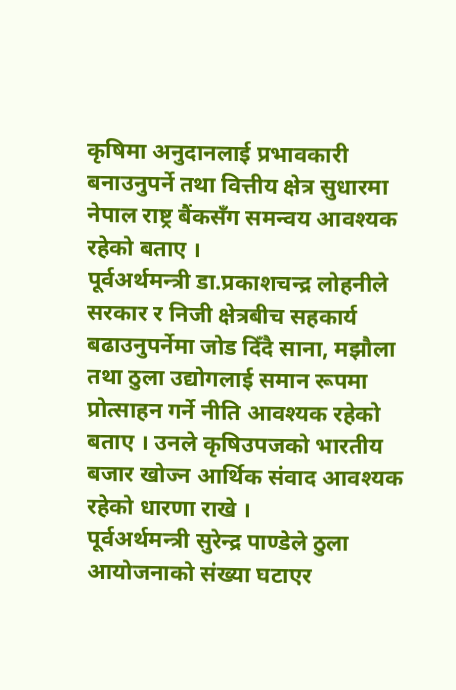कृषिमा अनुदानलाई प्रभावकारी बनाउनुपर्ने तथा वित्तीय क्षेत्र सुधारमा नेपाल राष्ट्र बैंकसँग समन्वय आवश्यक रहेको बताए ।
पूर्वअर्थमन्त्री डा.प्रकाशचन्द्र लोहनीले सरकार र निजी क्षेत्रबीच सहकार्य बढाउनुपर्नेमा जोड दिँदै साना, मझौला तथा ठुला उद्योगलाई समान रूपमा प्रोत्साहन गर्ने नीति आवश्यक रहेको बताए । उनले कृषिउपजको भारतीय बजार खोज्न आर्थिक संवाद आवश्यक रहेको धारणा राखे ।
पूर्वअर्थमन्त्री सुरेन्द्र पाण्डेले ठुला आयोजनाको संख्या घटाएर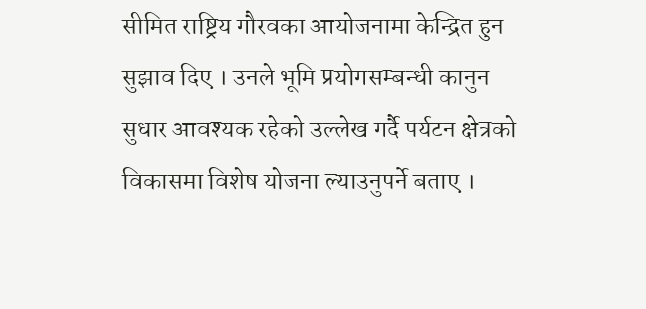सीमित राष्ट्रिय गौरवका आयोजनामा केन्द्रित हुन सुझाव दिए । उनले भूमि प्रयोगसम्बन्धी कानुन सुधार आवश्यक रहेको उल्लेख गर्दै पर्यटन क्षेत्रको विकासमा विशेष योजना ल्याउनुपर्ने बताए ।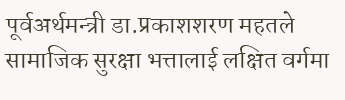पूर्वअर्थमन्त्री डा.प्रकाशशरण महतले सामाजिक सुरक्षा भत्तालाई लक्षित वर्गमा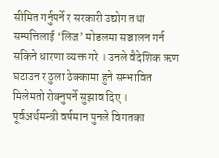सीमित गर्नुपर्ने र सरकारी उद्योग तथा सम्पत्तिलाई ‘लिज’ मोडलमा सञ्चालन गर्न सकिने धारणा व्यक्त गरे । उनले वैदेशिक ऋण घटाउन र ठुला ठेक्कामा हुने सम्भावित मिलेमतो रोक्नुपर्ने सुझाव दिए ।
पूर्वअर्थमन्त्री वर्षमान पुनले विगतका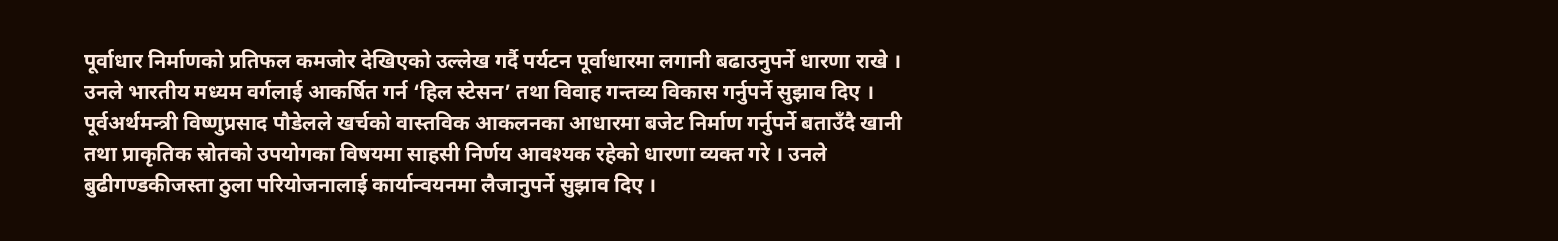पूर्वाधार निर्माणको प्रतिफल कमजोर देखिएको उल्लेख गर्दै पर्यटन पूर्वाधारमा लगानी बढाउनुपर्ने धारणा राखे । उनले भारतीय मध्यम वर्गलाई आकर्षित गर्न ‘हिल स्टेसन’ तथा विवाह गन्तव्य विकास गर्नुपर्ने सुझाव दिए । पूर्वअर्थमन्त्री विष्णुप्रसाद पौडेलले खर्चको वास्तविक आकलनका आधारमा बजेट निर्माण गर्नुपर्ने बताउँदै खानी तथा प्राकृतिक स्रोतको उपयोगका विषयमा साहसी निर्णय आवश्यक रहेको धारणा व्यक्त गरे । उनले बुढीगण्डकीजस्ता ठुला परियोजनालाई कार्यान्वयनमा लैजानुपर्ने सुझाव दिए ।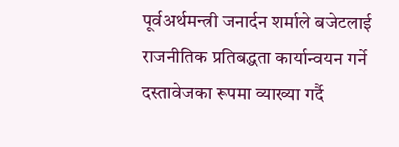पूर्वअर्थमन्त्री जनार्दन शर्माले बजेटलाई राजनीतिक प्रतिबद्धता कार्यान्वयन गर्ने दस्तावेजका रूपमा व्याख्या गर्दै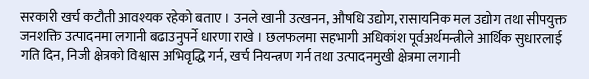सरकारी खर्च कटौती आवश्यक रहेको बताए । उनले खानी उत्खनन, औषधि उद्योग, रासायनिक मल उद्योग तथा सीपयुक्त जनशक्ति उत्पादनमा लगानी बढाउनुपर्ने धारणा राखे । छलफलमा सहभागी अधिकांश पूर्वअर्थमन्त्रीले आर्थिक सुधारलाई गति दिन, निजी क्षेत्रको विश्वास अभिवृद्धि गर्न, खर्च नियन्त्रण गर्न तथा उत्पादनमुखी क्षेत्रमा लगानी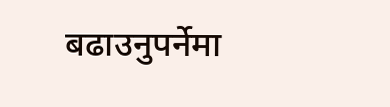बढाउनुपर्नेमा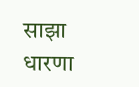साझा धारणा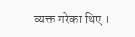व्यक्त गरेका थिए ।